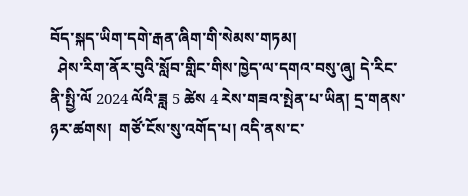བོད་སྐད་ཡིག་དགེ་རྒན་ཞིག་གི་སེམས་གཏམ།
  ཤེས་རིག་ནོར་བུའི་སློབ་གླིང་གིས་ཁྱེད་ལ་དགའ་བསུ་ཞུ། དེ་རིང་ནི་སྤྱི་ལོ 2024 ལོའི་ཟླ 5 ཚེས 4 རེས་གཟའ་སྤེན་པ་ཡིན། དྲ་གནས་ཉར་ཚགས།  གཙོ་ངོས་སུ་འགོད་པ། འདི་ནས་ང་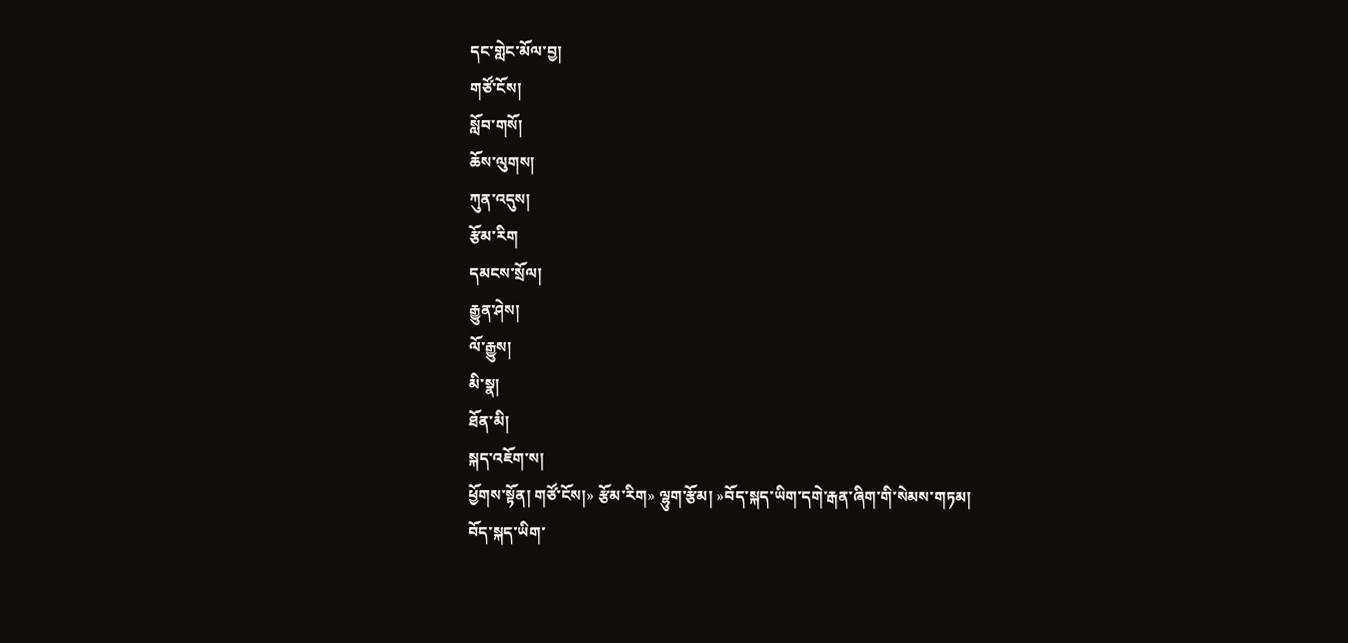དང་གླེང་མོལ་བྱ།
གཙོ་ངོས།
སློབ་གསོ།
ཆོས་ལུགས།
ཀུན་འདུས།
རྩོམ་རིག
དམངས་སྲོལ།
རྒྱུན་ཤེས།
ལོ་རྒྱུས།
མི་སྣ།
ཐོན་མི།
སྐད་འཇོག་ས།
ཕྱོགས་སྟོན། གཙོ་ངོས།» རྩོམ་རིག» ལྷུག་རྩོམ། »བོད་སྐད་ཡིག་དགེ་རྒན་ཞིག་གི་སེམས་གཏམ།
བོད་སྐད་ཡིག་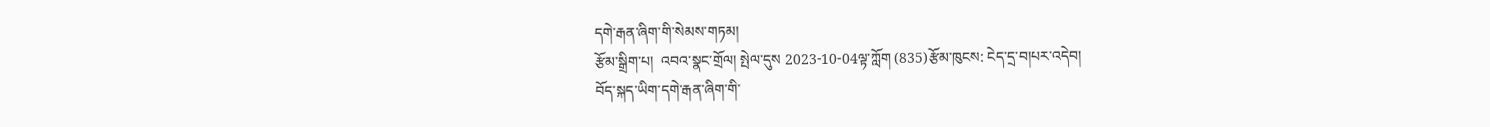དགེ་རྒན་ཞིག་གི་སེམས་གཏམ།
རྩོམ་སྒྲིག་པ།  འབའ་སྣང་གྲོལ། སྤེལ་དུས 2023-10-04ལྟ་ཀློག (835)རྩོམ་ཁུངས: ངེད་དྲ་བ།པར་འདེབ།
བོད་སྐད་ཡིག་དགེ་རྒན་ཞིག་གི་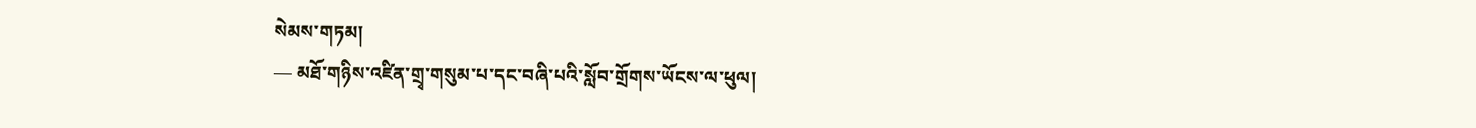སེམས་གཏམ།
— མཐོ་གཉིས་འཛིན་གྲྭ་གསུམ་པ་དང་བཞི་པའི་སློབ་གྲོགས་ཡོངས་ལ་ཕུལ།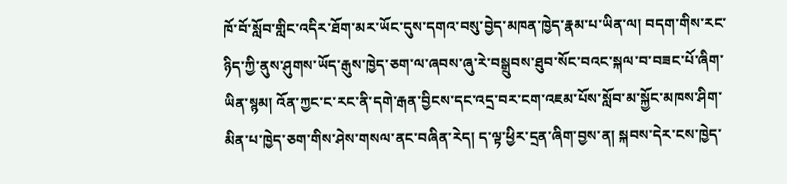ཁོ་བོ་སློབ་གླིང་འདིར་ཐོག་མར་ཡོང་དུས་དགའ་བསུ་བྱེད་མཁན་ཁྱེད་རྣམ་པ་ཡིན་ལ། བདག་གིས་རང་ཉིད་ཀྱི་ནུས་ཤུགས་ཡོད་རྒུས་ཁྱེད་ཅག་ལ་ཞབས་ཞུ་རེ་བསྒྲུབས་ཐུབ་སོང་བའང་སྐལ་བ་བཟང་པོ་ཞིག་ཡིན་སྙམ། འོན་ཀྱང་ང་རང་ནི་དགེ་རྒན་བྱིངས་དང་འདྲ་བར་ངག་འཇམ་པོས་སློབ་མ་སྐྱོང་མཁས་ཤིག་མིན་པ་ཁྱེད་ཅག་གིས་ཤེས་གསལ་ནང་བཞིན་རེད། ད་ལྟ་ཕྱིར་དྲན་ཞིག་བྱས་ན། སྐབས་དེར་ངས་ཁྱེད་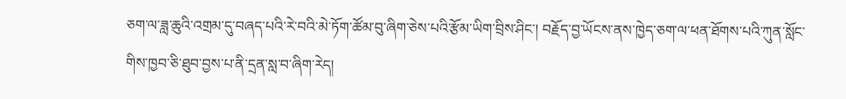ཅག་ལ་ཟླ་ཆུའི་འགྲམ་དུ་བཞད་པའི་རེ་བའི་མེ་ཏོག་ཚོམ་བུ་ཞིག་ཅེས་པའི་རྩོམ་ཡིག་བྲིས་ཤིང་། བརྗོད་བྱ་ཡོངས་ནས་ཁྱེད་ཅག་ལ་ཕན་ཐོགས་པའི་ཀུན་སློང་གིས་ཁྱབ་ཅི་ཐུབ་བྱས་པ་ནི་དྲན་སླ་བ་ཞིག་རེད།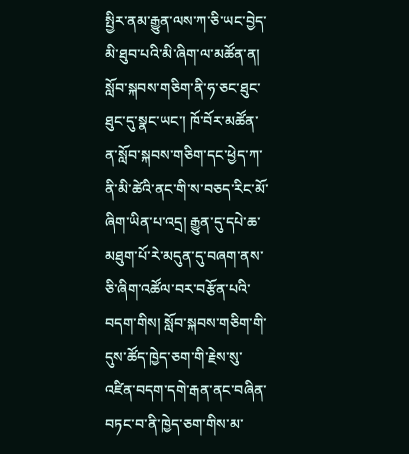སྤྱིར་ནམ་རྒྱུན་ལས་ཀ་ཅི་ཡང་བྱེད་མི་ཐུབ་པའི་མི་ཞིག་ལ་མཚོན་ན། སློབ་སྐབས་གཅིག་ནི་ཧ་ཅང་ཐུང་ཐུང་དུ་སྣང་ཡང་། ཁོ་བོར་མཚོན་ན་སློབ་སྐབས་གཅིག་དང་ཕྱེད་ཀ་ནི་མི་ཚེའི་ནང་གི་ས་བཅད་རིང་མོ་ཞིག་ཡིན་པ་འདྲ། རྒྱུན་དུ་དཔེ་ཆ་མཐུག་པོ་རེ་མདུན་དུ་བཞག་ནས་ཅི་ཞིག་འཚོལ་བར་བརྩོན་པའི་བདག་གིས། སློབ་སྐབས་གཅིག་གི་དུས་ཚོད་ཁྱེད་ཅག་གི་རྗེས་སུ་འཛིན་བདག་དགེ་རྒན་ནང་བཞིན་བཏང་བ་ནི་ཁྱེད་ཅག་གིས་མ་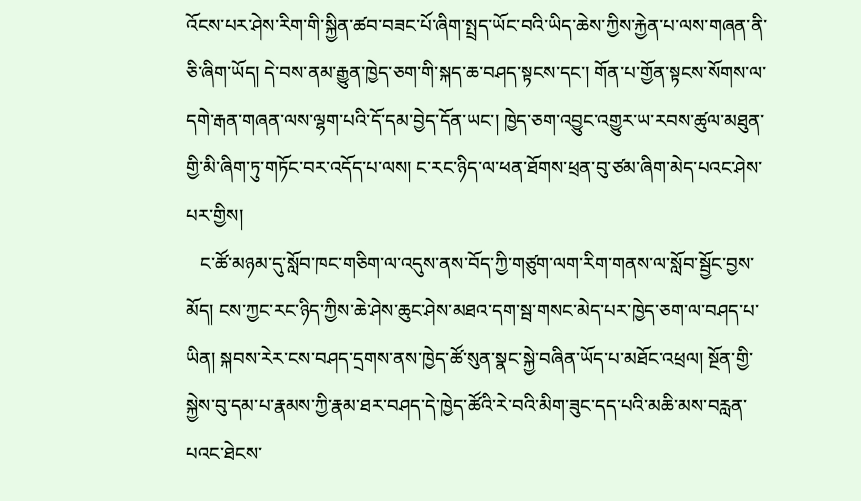འོངས་པར་ཤེས་རིག་གི་སྐྱིན་ཚབ་བཟང་པོ་ཞིག་སྤྲད་ཡོང་བའི་ཡིད་ཆེས་ཀྱིས་རྐྱེན་པ་ལས་གཞན་ནི་ཅི་ཞིག་ཡོད། དེ་བས་ནམ་རྒྱུན་ཁྱེད་ཅག་གི་སྐད་ཆ་བཤད་སྟངས་དང་། གོན་པ་གྱོན་སྟངས་སོགས་ལ་དགེ་རྒན་གཞན་ལས་ལྷག་པའི་དོ་དམ་བྱེད་དོན་ཡང་། ཁྱེད་ཅག་འབྱུང་འགྱུར་ཡ་རབས་ཚུལ་མཐུན་གྱི་མི་ཞིག་ཏུ་གཏོང་བར་འདོད་པ་ལས། ང་རང་ཉིད་ལ་ཕན་ཐོགས་ཕྲན་བུ་ཙམ་ཞིག་མེད་པའང་ཤེས་པར་གྱིས།
   ང་ཚོ་མཉམ་དུ་སློབ་ཁང་གཅིག་ལ་འདུས་ནས་བོད་ཀྱི་གཙུག་ལག་རིག་གནས་ལ་སློབ་སྦྱོང་བྱས་མོད། ངས་ཀྱང་རང་ཉིད་ཀྱིས་ཆེ་ཤེས་ཆུང་ཤེས་མཐའ་དག་སྦ་གསང་མེད་པར་ཁྱེད་ཅག་ལ་བཤད་པ་ཡིན། སྐབས་རེར་ངས་བཤད་དྲགས་ནས་ཁྱེད་ཚོ་སུན་སྣང་སྐྱེ་བཞིན་ཡོད་པ་མཐོང་འཕྲལ། སྔོན་གྱི་སྐྱེས་བུ་དམ་པ་རྣམས་ཀྱི་རྣམ་ཐར་བཤད་དེ་ཁྱེད་ཚོའི་རེ་བའི་མིག་ཟུང་དད་པའི་མཆི་མས་བརླན་པའང་ཐེངས་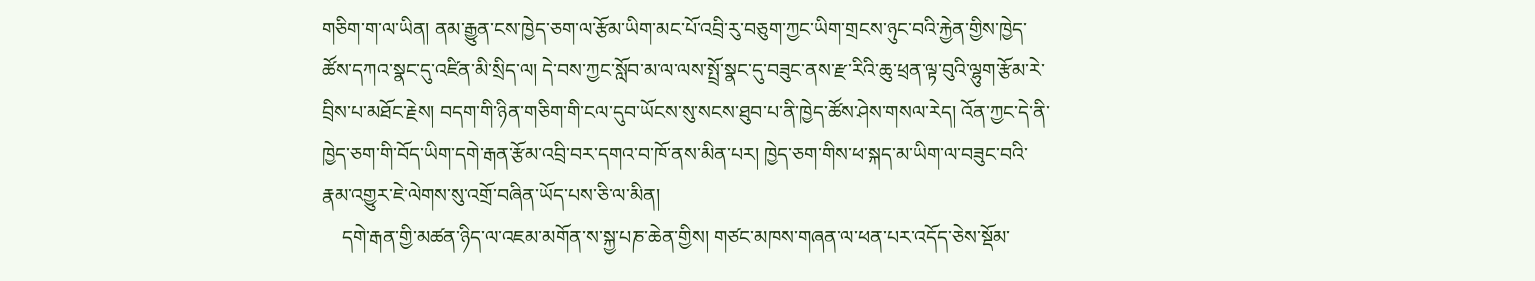གཅིག་ག་ལ་ཡིན། ནམ་རྒྱུན་ངས་ཁྱེད་ཅག་ལ་རྩོམ་ཡིག་མང་པོ་འབྲི་རུ་བཅུག་ཀྱང་ཡིག་གྲངས་ཉུང་བའི་རྐྱེན་གྱིས་ཁྱེད་ཚོས་དཀའ་སྣང་དུ་འཛིན་མི་སྲིད་ལ། དེ་བས་ཀྱང་སློབ་མ་ལ་ལས་སྤྲོ་སྣང་དུ་བཟུང་ནས་རྫ་རིའི་ཆུ་ཕྲན་ལྟ་བུའི་ལྷུག་རྩོམ་རེ་བྲིས་པ་མཐོང་རྗེས། བདག་གི་ཉིན་གཅིག་གི་ངལ་དུབ་ཡོངས་སུ་སངས་ཐུབ་པ་ནི་ཁྱེད་ཚོས་ཤེས་གསལ་རེད། འོན་ཀྱང་དེ་ནི་ཁྱེད་ཅག་གི་བོད་ཡིག་དགེ་རྒན་རྩོམ་འབྲི་བར་དགའ་བ་ཁོ་ནས་མིན་པར། ཁྱེད་ཅག་གིས་ཕ་སྐད་མ་ཡིག་ལ་བཟུང་བའི་རྣམ་འགྱུར་ཇེ་ལེགས་སུ་འགྲོ་བཞིན་ཡོད་པས་ཅི་ལ་མིན།
    དགེ་རྒན་གྱི་མཚན་ཉིད་ལ་འཇམ་མགོན་ས་སྐྱ་པཎ་ཆེན་གྱིས། གཙང་མཁས་གཞན་ལ་ཕན་པར་འདོད་ཅེས་སྡོམ་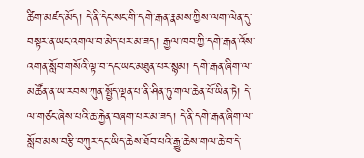ཚིག་མཛད་མོད། དེ་ནི་དེང་སང་གི་དགེ་རྒན་རྣམས་ཀྱིས་ལག་ལེན་དུ་བསྟར་ན་ཡང་འགལ་བ་མེད་པར་མ་ཟད། རྒྱལ་ཁབ་ཀྱི་དགེ་རྒན་འོས་འགན་སློབ་གསོའི་ལྟ་བ་དང་ཡང་མཐུན་པར་སྙམ། དགེ་རྒན་ཞིག་ལ་མཚོན་ན་ཡ་རབས་ཀུན་སྤྱོད་ལྡན་པ་ནི་ཤིན་ཏུ་གལ་ཆེན་པོ་ཡིན་ཏེ། དེ་ལ་གཙང་ཞེས་པའི་ཆ་རྐྱེན་བཞག་པར་མ་ཟད། དེ་ནི་དགེ་རྒན་ཞིག་ལ་སློབ་མས་བརྩི་བཀུར་དང་ཡིད་ཆེས་ཐོབ་པའི་རྒྱུ་ཆེས་གལ་ཆེ་བ་དེ་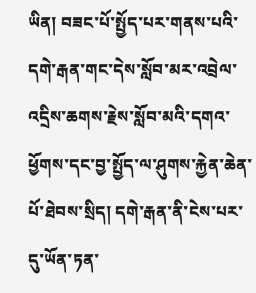ཡིན། བཟང་པོ་སྤྱོད་པར་གནས་པའི་དགེ་རྒན་གང་དེས་སློབ་མར་འབྲེལ་འདྲིས་ཆགས་རྗེས་སློབ་མའི་དགའ་ཕྱོགས་དང་བྱ་སྤྱོད་ལ་ཤུགས་རྐྱེན་ཆེན་པོ་ཐེབས་སྲིད། དགེ་རྒན་ནི་ངེས་པར་དུ་ཡོན་ཏན་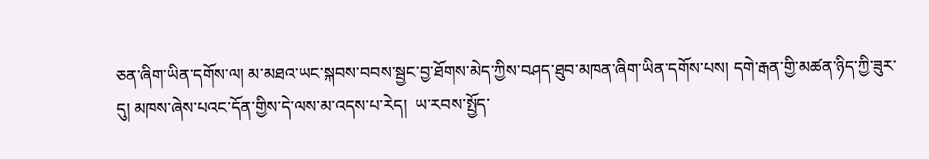ཅན་ཞིག་ཡིན་དགོས་ལ། མ་མཐའ་ཡང་སྐབས་བབས་སྦྱང་བྱ་ཐོགས་མེད་ཀྱིས་བཤད་ཐུབ་མཁན་ཞིག་ཡིན་དགོས་པས། དགེ་རྒན་གྱི་མཚན་ཉིད་ཀྱི་ཟུར་དུ། མཁས་ཞེས་པའང་དོན་གྱིས་དེ་ལས་མ་འདས་པ་རེད།  ཡ་རབས་སྤྱོད་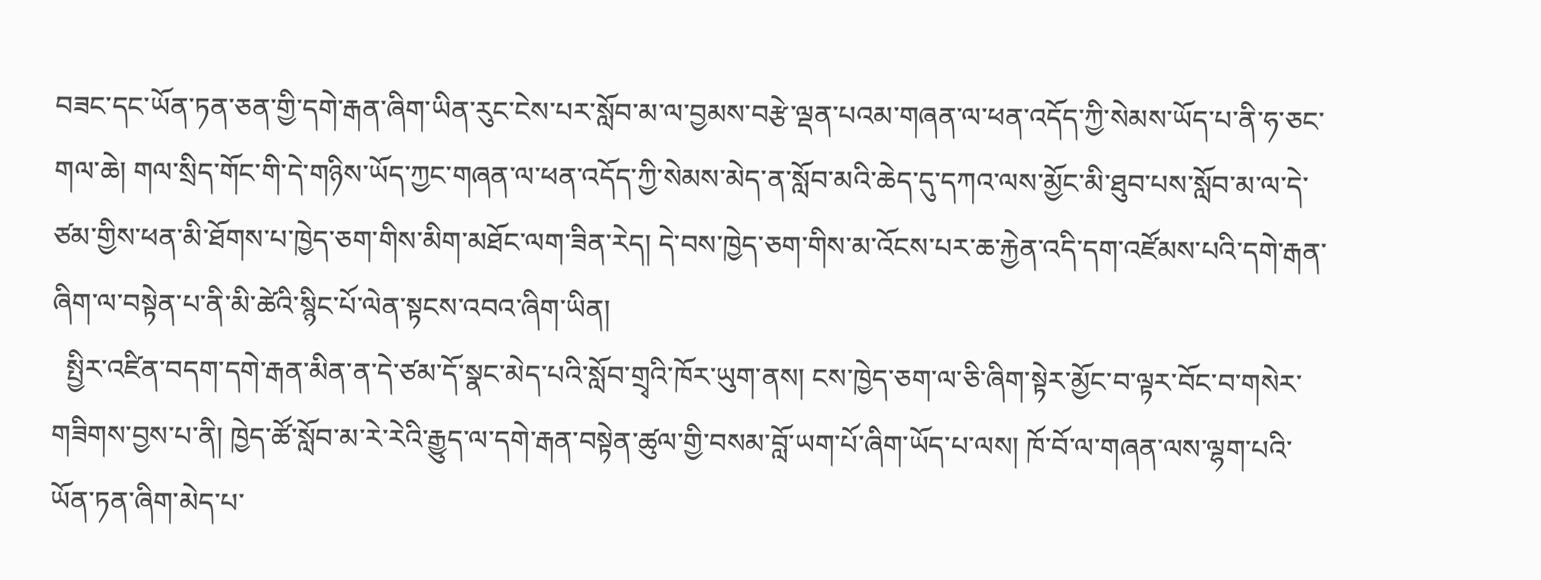བཟང་དང་ཡོན་ཏན་ཅན་གྱི་དགེ་རྒན་ཞིག་ཡིན་རུང་ངེས་པར་སློབ་མ་ལ་བྱམས་བརྩེ་ལྡན་པའམ་གཞན་ལ་ཕན་འདོད་ཀྱི་སེམས་ཡོད་པ་ནི་ཧ་ཅང་གལ་ཆེ། གལ་སྲིད་གོང་གི་དེ་གཉིས་ཡོད་ཀྱང་གཞན་ལ་ཕན་འདོད་ཀྱི་སེམས་མེད་ན་སློབ་མའི་ཆེད་དུ་དཀའ་ལས་མྱོང་མི་ཐུབ་པས་སློབ་མ་ལ་དེ་ཙམ་གྱིས་ཕན་མི་ཐོགས་པ་ཁྱེད་ཅག་གིས་མིག་མཐོང་ལག་ཟིན་རེད། དེ་བས་ཁྱེད་ཅག་གིས་མ་འོངས་པར་ཆ་རྐྱེན་འདི་དག་འཛོམས་པའི་དགེ་རྒན་ཞིག་ལ་བསྟེན་པ་ནི་མི་ཚེའི་སྙིང་པོ་ལེན་སྟངས་འབའ་ཞིག་ཡིན།
  སྤྱིར་འཛིན་བདག་དགེ་རྒན་མིན་ན་དེ་ཙམ་དོ་སྣང་མེད་པའི་སློབ་གྲྭའི་ཁོར་ཡུག་ནས། ངས་ཁྱེད་ཅག་ལ་ཅི་ཞིག་སྟེར་མྱོང་བ་ལྟར་བོང་བ་གསེར་གཟིགས་བྱས་པ་ནི། ཁྱེད་ཚོ་སློབ་མ་རེ་རེའི་རྒྱུད་ལ་དགེ་རྒན་བསྟེན་ཚུལ་གྱི་བསམ་བློ་ཡག་པོ་ཞིག་ཡོད་པ་ལས། ཁོ་བོ་ལ་གཞན་ལས་ལྷག་པའི་ཡོན་ཏན་ཞིག་མེད་པ་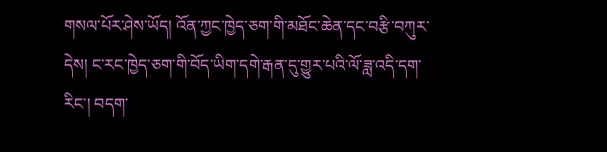གསལ་པོར་ཤེས་ཡོད། འོན་ཀྱང་ཁྱེད་ཅག་གི་མཐོང་ཆེན་དང་བརྩི་བཀུར་དེས། ང་རང་ཁྱེད་ཅག་གི་བོད་ཡིག་དགེ་རྒན་དུ་གྱུར་པའི་ལོ་ཟླ་འདི་དག་རིང་། བདག་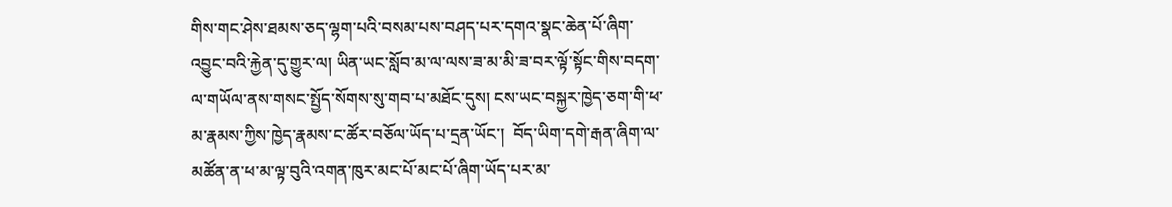གིས་གང་ཤེས་ཐམས་ཅད་ལྷག་པའི་བསམ་པས་བཤད་པར་དགའ་སྣང་ཆེན་པོ་ཞིག་འབྱུང་བའི་རྐྱེན་དུ་གྱུར་ལ། ཡིན་ཡང་སློབ་མ་ལ་ལས་ཟ་མ་མི་ཟ་བར་ལྟོ་སྟོང་གིས་བདག་ལ་གཡོལ་ནས་གསང་སྤྱོད་སོགས་སུ་གབ་པ་མཐོང་དུས། ངས་ཡང་བསྐྱར་ཁྱེད་ཅག་གི་ཕ་མ་རྣམས་ཀྱིས་ཁྱེད་རྣམས་ང་ཚོར་བཅོལ་ཡོད་པ་དྲན་ཡོང་།  བོད་ཡིག་དགེ་རྒན་ཞིག་ལ་མཚོན་ན་ཕ་མ་ལྟ་བུའི་འགན་ཁུར་མང་པོ་མང་པོ་ཞིག་ཡོད་པར་མ་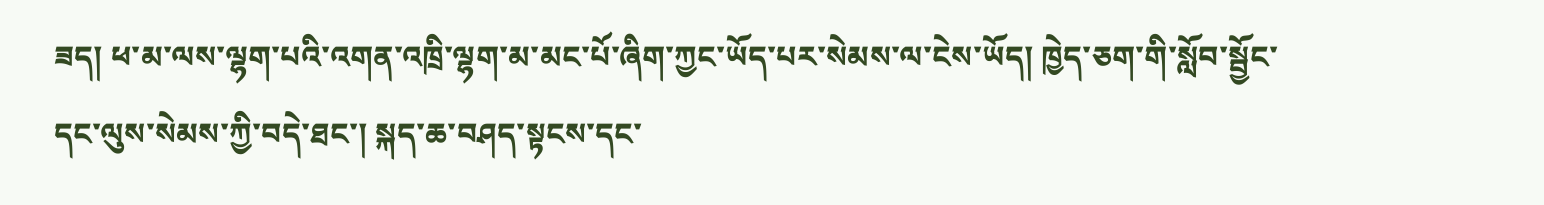ཟད། ཕ་མ་ལས་ལྷག་པའི་འགན་འཁྲི་ལྷག་མ་མང་པོ་ཞིག་ཀྱང་ཡོད་པར་སེམས་ལ་ངེས་ཡོད། ཁྱེད་ཅག་གི་སློབ་སྦྱོང་དང་ལུས་སེམས་ཀྱི་བདེ་ཐང་། སྐད་ཆ་བཤད་སྟངས་དང་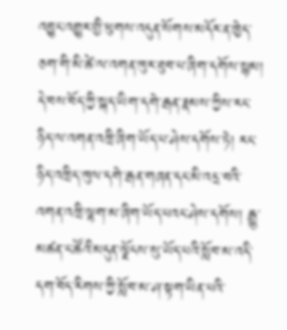འབྱུང་འགྱུར་གྱི་ཕུགས་འདུན་སོགས་མདོར་ན་ཁྱེད་ཅག་གི་མི་ཚེ་ལ་འགན་ཁུར་ཐུབ་པ་ཞིག་དགོས་སྙམ། དེ་བས་བོད་ཀྱི་སྐད་ཡིག་དགེ་རྒན་རྣམས་ཀྱིས་རང་ཉིད་ལ་འགན་འཁྲི་ཞིག་ཡོད་པ་ཤེས་དགོས་ཏེ། རང་ཉིད་འཁྲིད་ཁུལ་དགེ་རྒན་གཞན་དང་མི་འདྲ་བའི་འགན་འཁྲི་ལྷག་མ་ཞིག་ཡོད་པའང་ཤེས་དགོས། རྒྱུ་མཚན་ང་ཚོའི་མདུན་ལྗོངས་སུ་ཡོད་པའི་སློབ་མ་འདི་དག་བོད་རིགས་ཀྱི་སློབ་མ་ཤ་སྟག་ཡིན་པའི་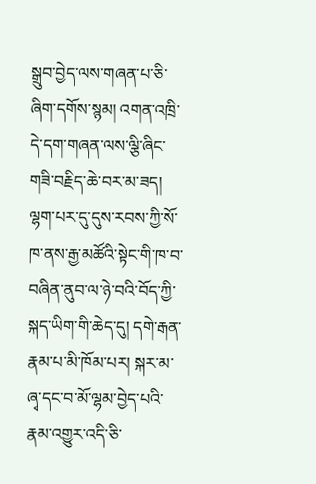སྒྲུབ་བྱེད་ལས་གཞན་པ་ཅི་ཞིག་དགོས་སྙམ། འགན་འཁྲི་དེ་དག་གཞན་ལས་ལྕི་ཞིང་གཟི་བརྗིད་ཆེ་བར་མ་ཟད། ལྷག་པར་དུ་དུས་རབས་ཀྱི་སོ་ཁ་ནས་རྒྱ་མཚོའི་སྟེང་གི་ཁ་བ་བཞིན་ནུབ་ལ་ཉེ་བའི་བོད་ཀྱི་སྐད་ཡིག་གི་ཆེད་དུ། དགེ་རྒན་རྣམ་པ་མི་ཁོམ་པར། སྐར་མ་ཞྭ་དང་བ་མོ་ལྷམ་བྱེད་པའི་རྣམ་འགྱུར་འདི་ཅི་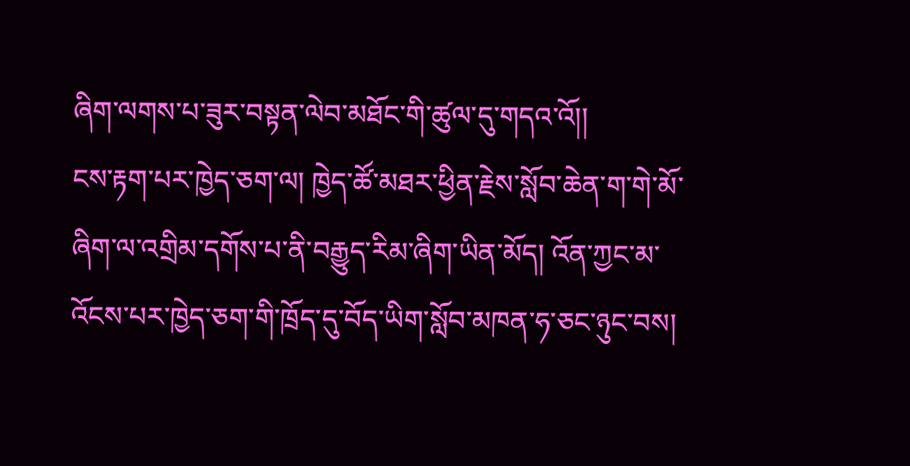ཞིག་ལགས་པ་ཟུར་བསྟན་ལེབ་མཐོང་གི་ཚུལ་དུ་གདའ་འོ།།
ངས་རྟག་པར་ཁྱེད་ཅག་ལ། ཁྱེད་ཚོ་མཐར་ཕྱིན་རྗེས་སློབ་ཆེན་ག་གེ་མོ་ཞིག་ལ་འགྲིམ་དགོས་པ་ནི་བརྒྱུད་རིམ་ཞིག་ཡིན་མོད། འོན་ཀྱང་མ་འོངས་པར་ཁྱེད་ཅག་གི་ཁྲོད་དུ་བོད་ཡིག་སློབ་མཁན་ཧ་ཅང་ཉུང་བས།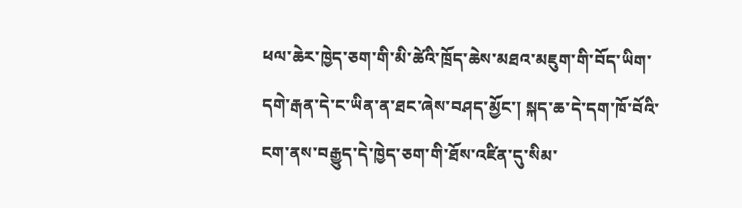ཕལ་ཆེར་ཁྱེད་ཅག་གི་མི་ཚེའི་ཁྲོད་ཆེས་མཐའ་མཇུག་གི་བོད་ཡིག་དགེ་རྒན་དེ་ང་ཡིན་ན་ཐང་ཞེས་བཤད་མྱོང་། སྐད་ཆ་དེ་དག་ཁོ་བོའི་ངག་ནས་བརྒྱུད་དེ་ཁྱེད་ཅག་གི་ཐོས་འཛིན་དུ་སིམ་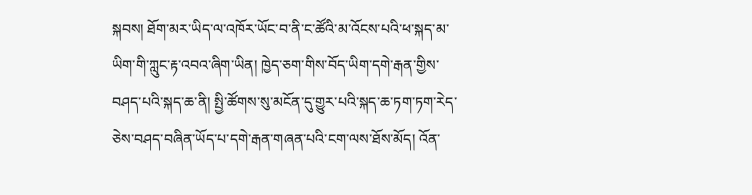སྐབས། ཐོག་མར་ཡིད་ལ་འཁོར་ཡོང་བ་ནི་ང་ཚོའི་མ་འོངས་པའི་ཕ་སྐད་མ་ཡིག་གི་ཀླུང་རྟ་འབའ་ཞིག་ཡིན། ཁྱེད་ཅག་གིས་བོད་ཡིག་དགེ་རྒན་གྱིས་བཤད་པའི་སྐད་ཆ་ནི། སྤྱི་ཚོགས་སུ་མངོན་དུ་གྱུར་པའི་སྐད་ཆ་ཏག་ཏག་རེད་ཅེས་བཤད་བཞིན་ཡོད་པ་དགེ་རྒན་གཞན་པའི་ངག་ལས་ཐོས་མོད། འོན་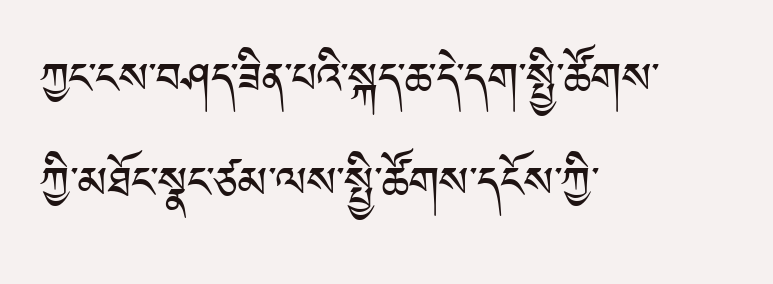ཀྱང་ངས་བཤད་ཟིན་པའི་སྐད་ཆ་དེ་དག་སྤྱི་ཚོགས་ཀྱི་མཐོང་སྣང་ཙམ་ལས་སྤྱི་ཚོགས་དངོས་ཀྱི་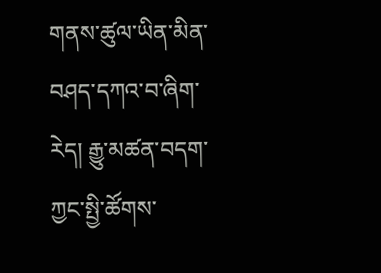གནས་ཚུལ་ཡིན་མིན་བཤད་དཀའ་བ་ཞིག་རེད། རྒྱུ་མཚན་བདག་ཀྱང་སྤྱི་ཚོགས་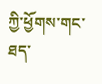ཀྱི་ཕྱོགས་གང་ཐད་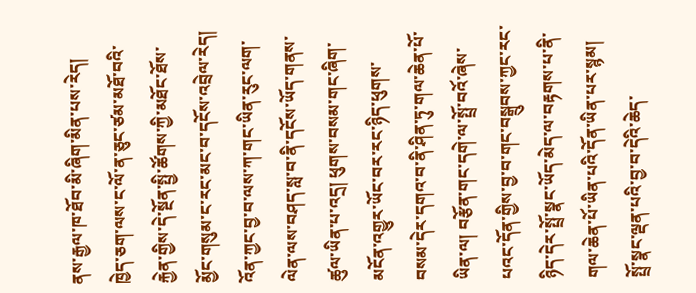ནས་རྒྱལ་ཁ་ཐོབ་མི་ཞིག་མིན་པས་རེད། ཁྱེད་ཅག་ལས་ང་ལོ་ན་ཅུང་ཙམ་མཐོ་བའི་རྐྱེན་གྱིས་དེ་སྔོན་སྤྱི་ཚོགས་ཀྱི་མཐོང་ཐོས་མྱོང་གསུམ་ང་རང་མང་བ་དངོས་འབྲེལ་རེད། འོན་ཀྱང་བྱ་བ་ལས་ཀ་གང་ཡིན་རུང་ལག་ལེན་ལས་བཤད་སླ་བ་ནི་དངོས་ཡོད་གནས་ཚུལ་ཡིན་པ་འདྲ། ཕུགས་བསམ་གང་ཞིག་མངོན་འགྱུར་ཡོང་བར་རང་ཉིད་ཕུགས་བསམ་དེར་དགའ་བ་ནི་ཤིན་ཏུ་གལ་ཆེན་པོ་ཡིན་ལ། བརྩོན་གང་དགེ་ལ་སྤྲོ་བའོ་ཞེས་པའང་དོན་གྱིས་བྱ་བ་གང་བསྒྲུབས་ཀྱང་རང་ཉིད་དེར་སྤྲོ་སྣང་ཡོད་མེད་ལ་བརྟགས་པ་ནི་གལ་ཆེན་པོ་ཡིན་པའི་དོན་ཡིན་པར་སྙམ། སྤྲོ་སྣང་ལྡན་པའི་བྱ་བ་དེའི་ཆེད་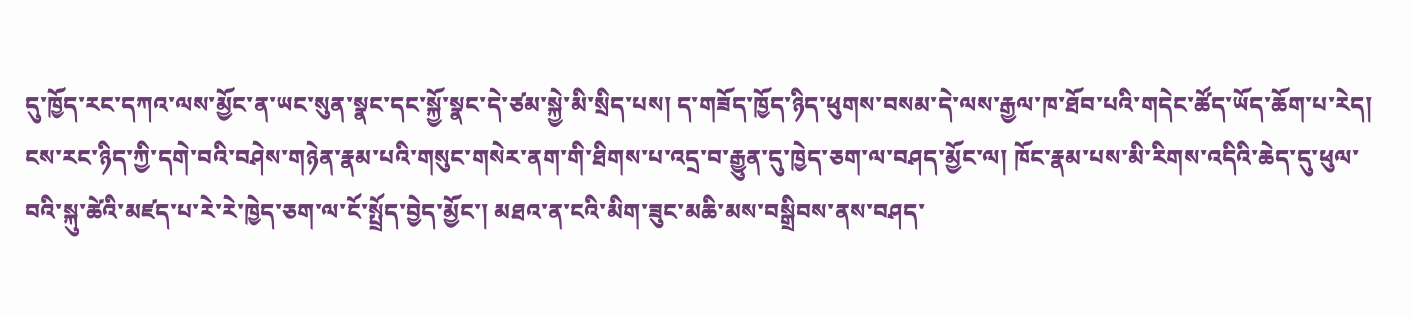དུ་ཁྱོད་རང་དཀའ་ལས་མྱོང་ན་ཡང་སུན་སྣང་དང་སྐྱོ་སྣང་དེ་ཙམ་སྐྱེ་མི་སྲིད་པས། ད་གཟོད་ཁྱོད་ཉིད་ཕུགས་བསམ་དེ་ལས་རྒྱལ་ཁ་ཐོབ་པའི་གདེང་ཚོད་ཡོད་ཆོག་པ་རེད།
ངས་རང་ཉིད་ཀྱི་དགེ་བའི་བཤེས་གཉེན་རྣམ་པའི་གསུང་གསེར་ནག་གི་ཐིགས་པ་འདྲ་བ་རྒྱུན་དུ་ཁྱེད་ཅག་ལ་བཤད་མྱོང་ལ། ཁོང་རྣམ་པས་མི་རིགས་འདིའི་ཆེད་དུ་ཕུལ་བའི་སྐུ་ཚེའི་མཛད་པ་རེ་རེ་ཁྱེད་ཅག་ལ་ངོ་སྤྲོད་བྱེད་མྱོང་། མཐའ་ན་ངའི་མིག་ཟུང་མཆི་མས་བསྒྲིབས་ནས་བཤད་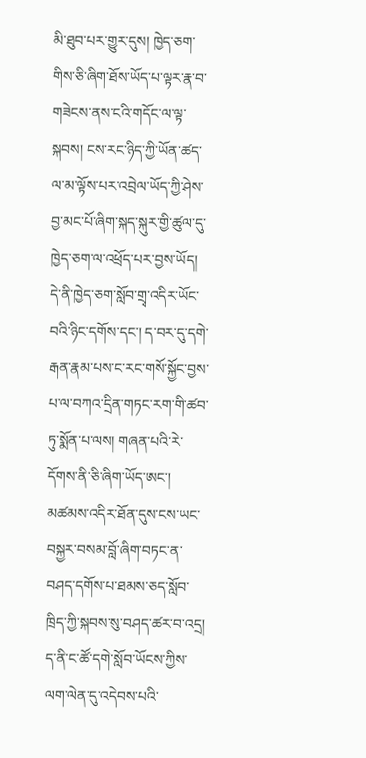མི་ཐུབ་པར་གྱུར་དུས། ཁྱེད་ཅག་གིས་ཅི་ཞིག་ཐོས་ཡོད་པ་ལྟར་རྣ་བ་གཟེངས་ནས་ངའི་གདོང་ལ་ལྟ་སྐབས། ངས་རང་ཉིད་ཀྱི་ཡོན་ཚད་ལ་མ་ལྟོས་པར་འབྲེལ་ཡོད་ཀྱི་ཤེས་བྱ་མང་པོ་ཞིག་སྐད་སྐུར་གྱི་ཚུལ་དུ་ཁྱེད་ཅག་ལ་འཕྲོད་པར་བྱས་ཡོད། དེ་ནི་ཁྱེད་ཅག་སློབ་གྲྭ་འདིར་ཡོང་བའི་ཉིང་དགོས་དང་། ད་བར་དུ་དགེ་རྒན་རྣམ་པས་ང་རང་གསོ་སྐྱོང་བྱས་པ་ལ་བཀའ་དྲིན་གཏང་རག་གི་ཚབ་ཏུ་སྨོན་པ་ལས། གཞན་པའི་རེ་དོགས་ནི་ཅི་ཞིག་ཡོད་ཨང་། མཚམས་འདིར་ཐོན་དུས་ངས་ཡང་བསྐྱར་བསམ་བློ་ཞིག་བཏང་ན་བཤད་དགོས་པ་ཐམས་ཅད་སློབ་ཁྲིད་ཀྱི་སྐབས་སུ་བཤད་ཚར་བ་འདྲ། ད་ནི་ང་ཚོ་དགེ་སློབ་ཡོངས་ཀྱིས་ལག་ལེན་དུ་འདེབས་པའི་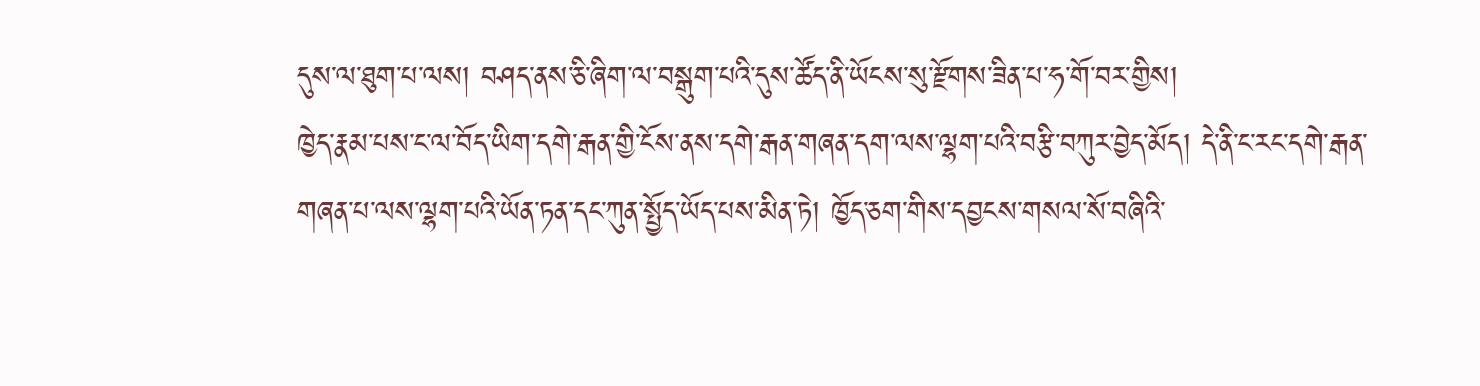དུས་ལ་ཐུག་པ་ལས། བཤད་ནས་ཅི་ཞིག་ལ་བསྒུག་པའི་དུས་ཚོད་ནི་ཡོངས་སུ་རྫོགས་ཟིན་པ་ཧ་གོ་བར་གྱིས།
ཁྱེད་རྣམ་པས་ང་ལ་བོད་ཡིག་དགེ་རྒན་གྱི་ངོས་ནས་དགེ་རྒན་གཞན་དག་ལས་ལྷག་པའི་བརྩི་བཀུར་བྱེད་མོད། དེ་ནི་ང་རང་དགེ་རྒན་གཞན་པ་ལས་ལྷག་པའི་ཡོན་ཏན་དང་ཀུན་སྤྱོད་ཡོད་པས་མིན་ཏེ། ཁྱོད་ཅག་གིས་དབྱངས་གསལ་སོ་བཞིའི་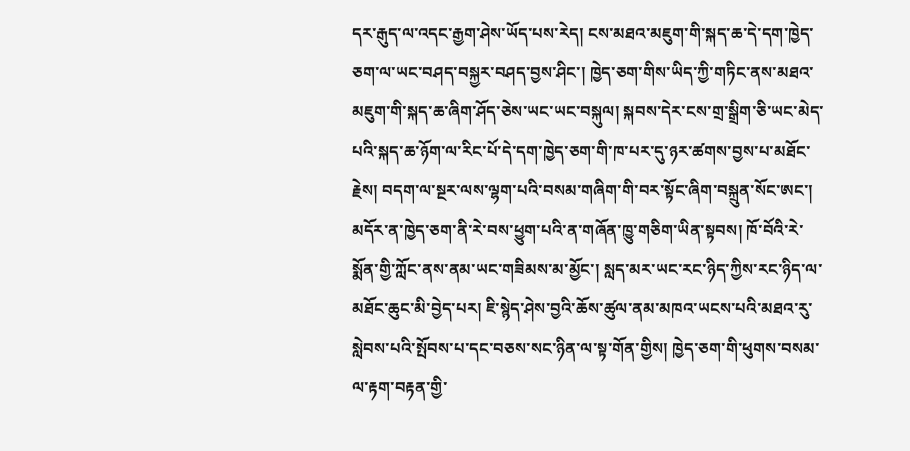དར་རྒུད་ལ་འདང་རྒྱག་ཤེས་ཡོད་པས་རེད། ངས་མཐའ་མཇུག་གི་སྐད་ཆ་དེ་དག་ཁྱེད་ཅག་ལ་ཡང་བཤད་བསྐྱར་བཤད་བྱས་ཤིང་། ཁྱེད་ཅག་གིས་ཡིད་ཀྱི་གཏིང་ནས་མཐའ་མཇུག་གི་སྐད་ཆ་ཞིག་ཤོད་ཅེས་ཡང་ཡང་བསྐུལ། སྐབས་དེར་ངས་གྲ་སྒྲིག་ཅི་ཡང་མེད་པའི་སྐད་ཆ་ཉོག་ལ་རིང་པོ་དེ་དག་ཁྱེད་ཅག་གི་ཁ་པར་དུ་ཉར་ཚགས་བྱས་པ་མཐོང་རྗེས། བདག་ལ་སྔར་ལས་ལྷག་པའི་བསམ་གཞིག་གི་བར་སྟོང་ཞིག་བསྐྲུན་སོང་ཨང་།
མདོར་ན་ཁྱེད་ཅག་ནི་རེ་བས་ཕྱུག་པའི་ན་གཞོན་ཁྱུ་གཅིག་ཡིན་སྟབས། ཁོ་བོའི་རེ་སྨོན་གྱི་ཀློང་ནས་ནམ་ཡང་གཟིམས་མ་མྱོང་། སླད་མར་ཡང་རང་ཉིད་ཀྱིས་རང་ཉིད་ལ་མཐོང་ཆུང་མི་བྱེད་པར། ཇི་སྙེད་ཤེས་བྱའི་ཆོས་ཚུལ་ནམ་མཁའ་ཡངས་པའི་མཐའ་རུ་སླེབས་པའི་སྤོབས་པ་དང་བཅས་སང་ཉིན་ལ་སྟ་གོན་གྱིས། ཁྱེད་ཅག་གི་ཕུགས་བསམ་ལ་རྟག་བརྟན་གྱི་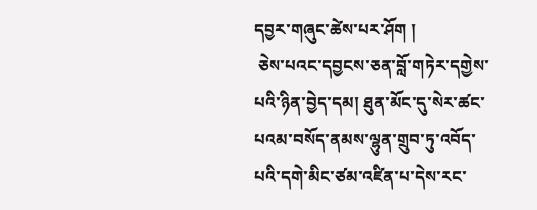དབྱར་གཞུང་ཚེས་པར་ཤོག །
 ཅེས་པའང་དབྱངས་ཅན་བློ་གཏེར་དགྱེས་པའི་ཉིན་བྱེད་དམ། ཐུན་མོང་དུ་སེར་ཚང་པའམ་བསོད་ནམས་ལྷུན་གྲུབ་ཏུ་འབོད་པའི་དགེ་མིང་ཙམ་འཛིན་པ་དེས་རང་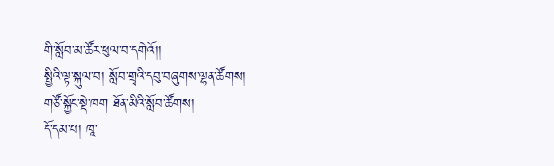གི་སློབ་མ་ཚོར་ཕུལ་བ་དགེའོ།།
སྤྱིའི་ལྟ་སྐུལ་བ། སློབ་གྲྭའི་དབུ་བཞུགས་ལྷན་ཚོགས།
གཙོ་སྐྱོང་སྡེ་ཁག ཐོན་མིའི་སློབ་ཚོགས།
དོ་དམ་པ། ཁཱ་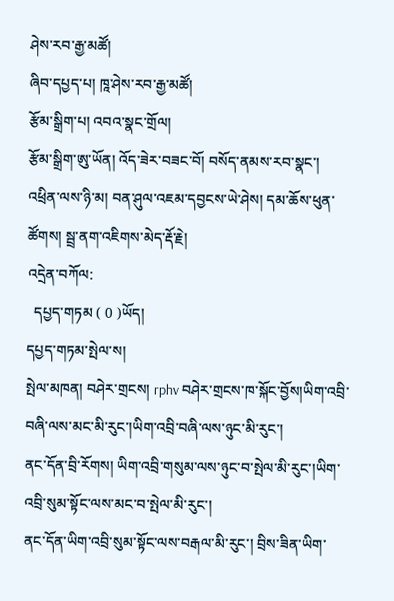ཤེས་རབ་རྒྱ་མཚོ།
ཞིབ་དཔྱད་པ། ཁཱ་ཤེས་རབ་རྒྱ་མཚོ།
རྩོམ་སྒྲིག་པ། འབའ་སྣང་གྲོལ།
རྩོམ་སྒྲིག་ཨུ་ཡོན། འོད་ཟེར་བཟང་བོ། བསོད་ནམས་རབ་སྣང་། འཕྲིན་ལས་ཉི་མ། བན་ཤུལ་འཇམ་དབྱངས་ཡེ་ཤེས། དམ་ཆོས་ཕུན་ཚོགས། སྦྲ་ནག་འཇིགས་མེད་རྡོ་རྗེ།
འདྲེན་བཀོལ:
  དཔྱད་གཏམ ( 0 )ཡོད།
དཔྱད་གཏམ་སྤེལ་ས།
སྤེལ་མཁན། བཤེར་གྲངས། rphv བཤེར་གྲངས་ཁ་སྐོང་བྱོས།ཡིག་འབྲི་བཞི་ལས་མང་མི་རུང་།ཡིག་འབྲི་བཞི་ལས་ཉུང་མི་རུང་།
ནང་དོན་བྲི་རོགས། ཡིག་འབྲི་གསུམ་ལས་ཉུང་བ་སྤེལ་མི་རུང་།ཡིག་འབྲི་སུམ་སྟོང་ལས་མང་བ་སྤེལ་མི་རུང་།
ནང་དོན་ཡིག་འབྲི་སུམ་སྟོང་ལས་བརྒལ་མི་རུང་། བྲིས་ཟིན་ཡིག་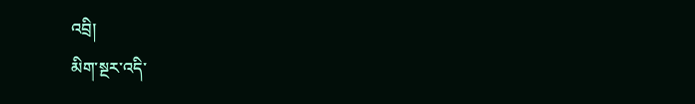འབྲི།
མིག་སྔར་འདི་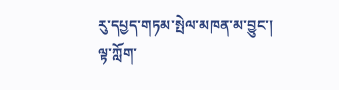རུ་དཔྱད་གཏམ་སྤེལ་མཁན་མ་བྱུང་།
ལྟ་ཀློག་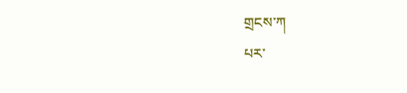གྲངས་ཀ
པར་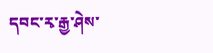དབང་རྭ་རྒྱ་ཤེས་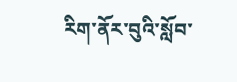རིག་ནོར་བུའི་སློབ་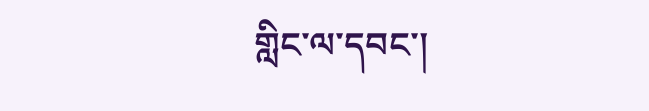གླིང་ལ་དབང་།